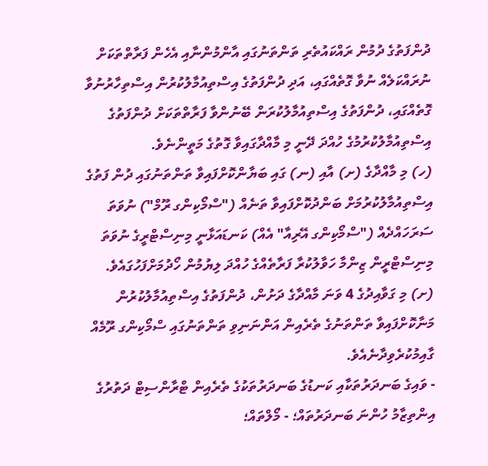ދުންފަތުގެ ދުމުން ރައްކައުތެރި ތަންތަނުގައި އާންމުންނާއި އެހެން ފަރާތްތަކަށް ނުރައްކަލެއް ނުވާ ގޮތެއްގައި، އަދި ދުންފަތުގެ އިސްތިއުމާލުކުރުން އިސްތިހާރުނުވާ ގޮތެއްގައި، ދުންފަތުގެ އިސްތިއުމާލުކުރަން ބޭނުންވާ ފަރާތްތަކަށް ދުންފަތުގެ އިސްތިއުމާލުކުރުމުގެ ހުއްދަ ދޭނީ މި މާއްދާގައިވާ ގޮތުގެ މަތީންނެވެ.
(ހ) މި މާއްދާގެ (ށ) އާއި (ނ) ގައި ބަޔާންކޮށްފައިވާ ތަންތަނުގައި ދުން ފަތުގެ އިސްތިއުމާލުކުރުމަށް ބަންދުކޮށްފައިވާ ތަނެއް ("ސްމޯކިންގ ރޫމް") ނުވަތަ ސަރަހައްދެއް ("ސްމޯކިންގ އޭރިއާ" އެއް) ކަނޑައަޅާނީ މިނިސްޓްރީގެ ނުވަތަ މިނިސްޓްރީން ޒިންމާ ހަވާލުކުރާ ފަރާތެއްގެ ހުއްދަ ލިޔުމުން ހޯދުމަށްފަހުގައެވެ.
(ށ) މި ގަވާއިދުގެ 4 ވަނަ މާއްދާގެ ދަށުން، ދުންފަތުގެ އިސްތިއުމާލުކުރުން މަނާކޮށްފައިވާ ތަންތަނުގެ ތެރެއިން އަންނަނިވި ތަންތަނުގައި ސްމޯކިންގ ރޫމެއް ގާއިމުކުރެވިދާނެއެވެ.
- ވައިގެ ބަނދަރުތަކާއި ކަނޑުގެ ބަނދަރުތަކުގެ ތެރެއިން ޓްރާންސިޓް ދަތުރުގެ
އިންތިޒާމު ހުންނަ ބަނދަރުތައް؛ - މޯލްތައް؛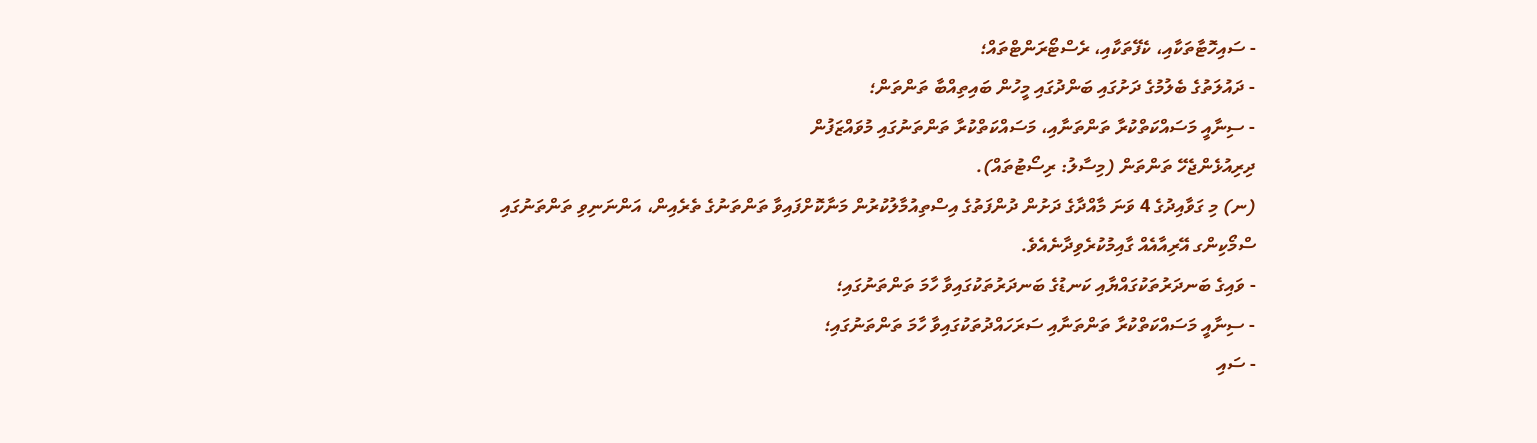- ސައިހޮޓާތަކާއި، ކެފޭތަކާއި، ރެސްޓޯރަންޓްތައް؛
- ދައުލަތުގެ ބެލުމުގެ ދަށުގައި ބަންދުގައި މީހުން ބައިތިއްބާ ތަންތަން؛
- ސިނާއީ މަސައްކަތްކުރާ ތަންތަނާއި، މަސައްކަތްކުރާ ތަންތަނުގައި މުވައްޒަފުން
ދިރިއުޅެންޖެހޭ ތަންތަން (މިސާލު: ރިސޯޓުތައް).
(ނ) މި ގަވާއިދުގެ 4 ވަނަ މާއްދާގެ ދަށުން ދުންފަތުގެ އިސްތިއުމާލުކުރުން މަނާކޮށްފައިވާ ތަންތަނުގެ ތެރެއިން، އަންނަނިވި ތަންތަނުގައި ސްމޯކިންގ އޭރިއާއެއް ގާއިމުކުރެވިދާނެއެވެ.
- ވައިގެ ބަނދަރުތަކުގައްޔާއި ކަނޑުގެ ބަނދަރުތަކުގައިވާ ހާމަ ތަންތަނުގައި؛
- ސިނާއީ މަސައްކަތްކުރާ ތަންތަނާއި ސަރަހައްދުތަކުގައިވާ ހާމަ ތަންތަނުގައި؛
- ސައި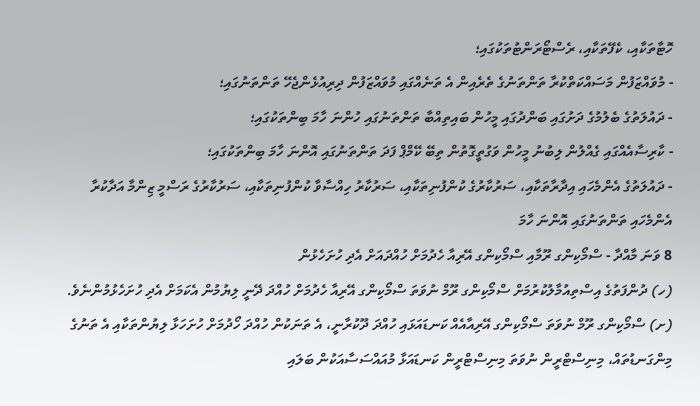ހޮޓާތަކާއި، ކެފޭތަކާއި، ރެސްޓޯރަންޓުތަކުގައި؛
- މުވައްޒަފުން މަސައްކަތްކުރާ ތަންތަނުގެ ތެރެއިން އެ ތަނެއްގައި މުވައްޒަފުން ދިރިއުޅެންޖެހޭ ތަންތަނުގައި؛
- ދައުލަތުގެ ބެލުމުގެ ދަށުގައި ބަންދުގައި މީހުން ބައިތިއްބާ ތަންތަނުގައި ހުންނަ ހާމަ ބިންތަކުގައި؛
- ކާރިސާއެއްގައި ގެއްލުން ލިބުނު މީހުން ވަގުތީގޮތުން ތިބޭ ކޭމްޕް ފަދަ ތަންތަނުގައި އޮންނަ ހާމަ ބިންތަކުގައި؛
- ދައުލަތުގެ އެންމެހައި އިދާރާތަކާއި، ސަރުކާރުގެ ކުންފުނިތަކާއި، ސަރުކާރު ހިއްސާވާ ކުންފުނިތަކާއި، ސަރުކާރުގެ ރަސްމީ ޒިންމާ އަދާކުރާ އެންމެހައި ތަންތަނުގައި އޮންނަ ހާމަ
8 ވަނަ މާއްދާ - ސްމޯކިންގ ރޫމާއި ސްމޯކިންގ އޭރިއާ ހެދުމަށް ހުއްދައަށް އެދި ހުށަހެޅުން
(ހ) ދުންފަތުގެ އިސްތިއުމާލުކުރުމަށް ސްމޯކިންގ ރޫމް ނުވަތަ ސްމޯކިންގ އޭރިއާ ހެދުމަށް ހުއްދަ ދޭނީ ލިޔުމުން އެކަމަށް އެދި ހުށަހެޅުމުންނެވެ.
(ށ) ސްމޯކިންގ ރޫމް ނުވަތަ ސްމޯކިންގ އޭރިއާއެއް ކަނޑައަޅައި ހުއްދަ ދޫކުރާނީ، އެ ތަނަކުން ހުއްދަ ހޯދުމަށް ހުށަހަޅާ ލިޔުންތަކާއި އެ ތަނުގެ މިންގަނޑުތައް، މިނިސްޓްރީން ނުވަތަ މިނިސްޓްރީން ކަނޑައަޅާ މުއައްސަސާއަކުން ބަލައި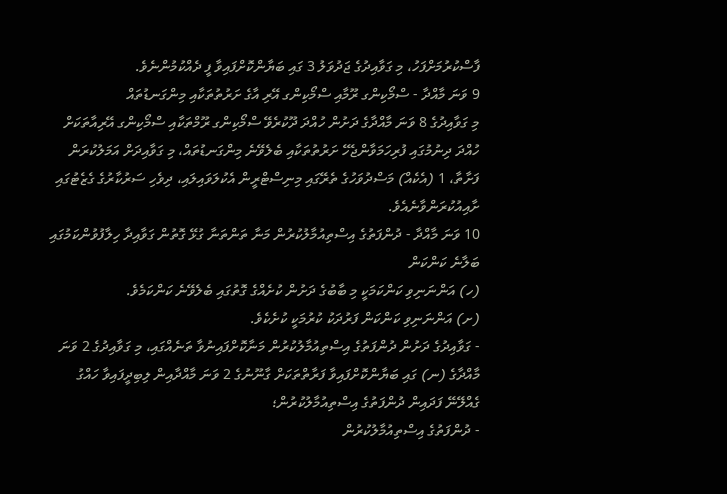ފާސްކުރުމަށްފަހު، މި ގަވާއިދުގެ ޖަދުވަލު 3 ގައި ބަޔާންކޮށްފައިވާ ފީ ދެއްކުމުންނެވެ.
9 ވަނަ މާއްދާ - ސްމޯކިންގ ރޫމާއި ސްމޯކިންގ އޭރި އާގެ ށަރުތުތަކާއި މިންގަނޑުތައް
މި ގަވާއިދުގެ 8 ވަނަ މާއްދާގެ ދަށުން ހުއްދަ ދޫކުރެވޭ ސްމޯކިންގ ރޫމްތަކާއި ސްމޯކިންގ އޭރިއާތަކަށް ހުއްދަ ދިނުމުގައި ފުރިހަމަވާންޖެހޭ ށަރުތުތަކާއި ބެލެވޭނެ މިންގަނޑުތައް، މި ގަވާއިދަށް އަމަލުކުރަން ފަށާތާ، 1 (އެކެއް) މަސްދުވަހުގެ ތެރޭގައި މިނިސްޓްރީން އެކުލަވައިލައި، ދިވެހި ސަރުކާރުގެ ގެޒެޓުގައި ށާއިއުކުރަންވާނެއެވެ.
10 ވަނަ މާއްދާ - ދުންފަތުގެ އިސްތިއުމާލުކުރުން މަނާ ތަންތަނާ ގުޅޭ ގޮތުން ގަވާއިދާ ހިލާފުވުންކަމުގައި ބަލާނެ ކަންކަން
(ހ) އަންނަނިވި ކަންކަމަކީ މި ބާބުގެ ދަށުން ކުށެއްގެ ގޮތުގައި ބެލެވޭނެ ކަންކަމެވެ.
(ށ) އަންނަނިވި ކަންކަން ފަރުދަކު ކުރުމަކީ ކުށެކެވެ.
- ގަވާއިދުގެ ދަށުން ދުންފަތުގެ އިސްތިއުމާލުކުރުން މަނާކޮށްފައިނުވާ ތަނެއްގައި، މި ގަވާއިދުގެ 2 ވަނަ މާއްދާގެ (ނ) ގައި ބަޔާންކޮށްފައިވާ ފަރާތްތަކަށް ގާނޫނުގެ 2 ވަނަ މާއްދާއިން ލިބިދީފައިވާ ހައްގު ގެއްލޭނޭ ފަދައިން ދުންފަތުގެ އިސްތިއުމާލުކުރުން؛
- ދުންފަތުގެ އިސްތިއުމާލުކުރުން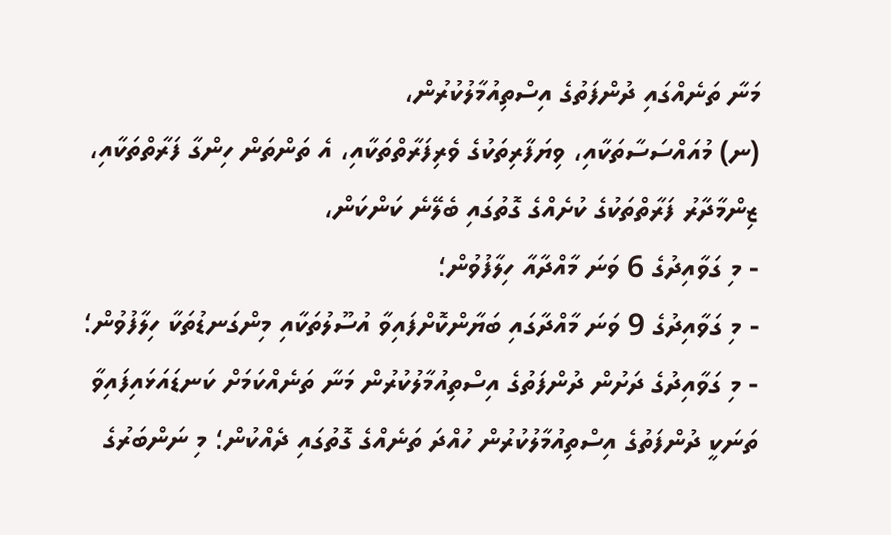މަނާ ތަނެއްގައި ދުންފަތުގެ އިސްތިއުމާލުކުރުން،
(ނ) މުއައްސަސާތަކާއި، ވިޔަފާރިތަކުގެ ވެރިފަރާތްތަކާއި، އެ ތަންތަން ހިންގާ ފަރާތްތަކާއި، ޒިންމާދާރު ފަރާތްތަކުގެ ކުށެއްގެ ގޮތުގައި ބެލޭނެ ކަންކަން،
- މި ގަވާއިދުގެ 6 ވަނަ މާއްދާއާ ހިލާފުވުން؛
- މި ގަވާއިދުގެ 9 ވަނަ މާއްދާގައި ބަޔާންކޮށްފައިވާ އުސޫލުތަކާއި މިންގަނޑުތަކާ ހިލާފުވުން؛
- މި ގަވާއިދުގެ ދަށުން ދުންފަތުގެ އިސްތިއުމާލުކުރުން މަނާ ތަނެއްކަމަށް ކަނޑައަޅައިފައިވާ ތަނަކީ ދުންފަތުގެ އިސްތިއުމާލުކުރުން ހުއްދަ ތަނެއްގެ ގޮތުގައި ދެއްކުން؛ މި ނަންބަރުގެ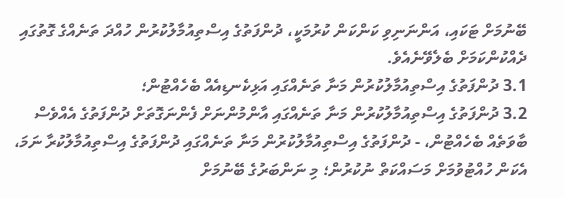ބޭނުމަށް ޓަކައި، އަންނަނިވި ކަންކަން ކުރުމަކީ، ދުންފަތުގެ އިސްތިއުމާލުކުރުން ހުއްދަ ތަނެއްގެ ގޮތުގައި ދެއްކުންކަމަށް ބެލެވޭނެއެވެ.
3.1 ދުންފަތުގެ އިސްތިއުމާލުކުރުން މަނާ ތަނެއްގައި އަޅިކެނޑިއެއް ބެހެއްޓުން؛
3.2 ދުންފަތުގެ އިސްތިއުމާލުކުރުން މަނާ ތަނެއްގައި އާންމުންނަށް ފެންނަގޮތަށް ދުންފަތުގެ އެއްވެސް ބާވަތެއް ބެހެއްޓުން، - ދުންފަތުގެ އިސްތިއުމާލުކުރުން މަނާ ތަނެއްގައި ދުންފަތުގެ އިސްތިއުމާލުކުރާ ނަމަ، އެކަން ހުއްޓުވުމަށް މަސައްކަތް ނުކުރުން؛ މި ނަންބަރުގެ ބޭނުމަށް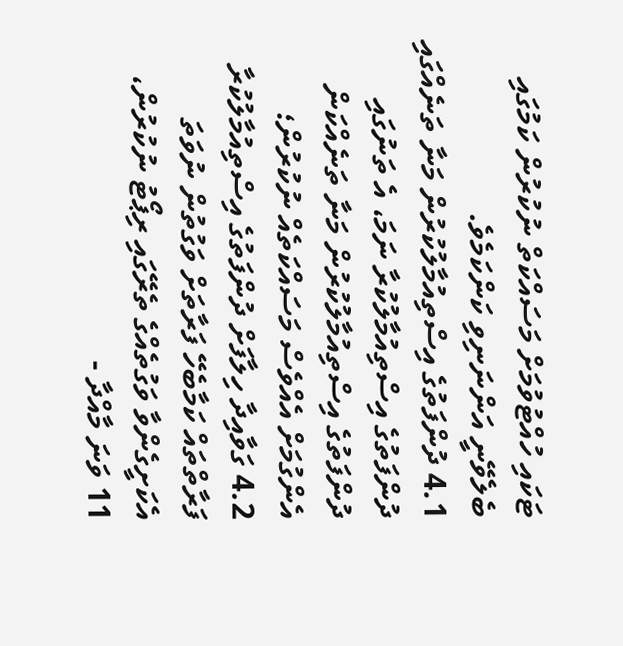ޓަކައި ހުއްޓުވުމަށް މަސައްކަތް ނުކުރުން ކަމުގައި ބެލެވޭނީ އަންނަނިވި ކަންކަމެވެ.
4.1 ދުންފަތުގެ އިސްތިއުމާލުކުރުން މަނާ ތަނެއްގައި ދުންފަތުގެ އިސްތިއުމާލުކުރާ ނަމަ، އެ ތަނުގައި ދުންފަތުގެ އިސްތިއުމާލުކުރުން މަނާ ތަނެއްކަން އެންގުމަށް އެއްވެސް މަސައްކަތެއް ނުކުރުން؛
4.2 ގަވާއިދާ ހިލާފަށް ދުންފަތުގެ އިސްތިއުމާލުކުރާ ފަރާތްތައް ކަމާބެހޭ ފަރާތަށް ވަގުތުން ނުވަތަ އެކަށީގެންވާ ވަގުތެއްގެ ތެރޭގައި ރިޕޯޓު ނުކުރުން،
11 ވަނަ މާއްދާ -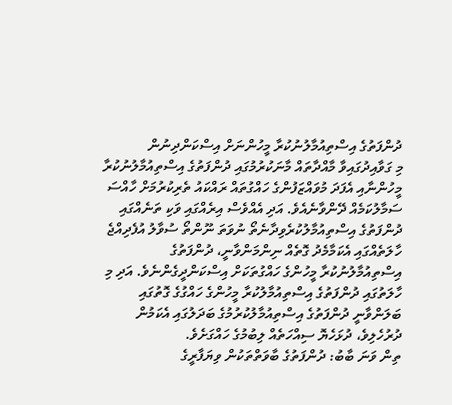ދުންފަތުގެ އިސްތިއުމާލުނުކުރާ މީހުންނަށް އިސްކަންދިނުން
މި ގަވާއިދުގައިވާ މާއްދާތައް މާނަކުރުމުގައި ދުންފަތުގެ އިސްތިއުމާލުނުކުރާ މީހުންނާއި އެފަދަ މުވައްޒަފުންގެ ހައްގުތައް ރައްކައު ތެރިކުރުމަށް ހާއްސަ ސަމާލުކަމެއް ދޭންވާނެއެވެ. އަދި އެއްވެސް އިރެއްގައި ވަކި ތަނެއްގައި ދުންފަތުގެ އިސްތިއުމާލުކުރެވިދާނެތޯ ނުވަތަ ނޫންތޯ ސުވާލު އުފެދިއްޖެ ހާލަތެއްގައި އެކަމާމެދު ގޮތެއް ނިންމަންވާނީ، ދުންފަތުގެ އިސްތިއުމާލުނުކުރާ މީހުންގެ ހައްގުތަކަށް އިސްކަންދީގެންނެވެ. އަދި މި ހާލަތުގައި ދުންފަތުގެ އިސްތިއުމާލުކުރާ މީހުންގެ ހައްގުގެ ގޮތުގައި
ބަލަންވާނީ ދުންފަތުގެ އިސްތިއުމާލުކުރުމުގެ ބަދަލުގައި އެކަމުން ދުރުހެލިވެ، ދުޅަހެޔޮ ސިއްހަތެއް ލިބުމުގެ ހައްގަށެވެ.
ތިން ވަނަ ބާބު: ދުންފަތުގެ ބާވަތްތަކުން ވިޔަފާރީގެ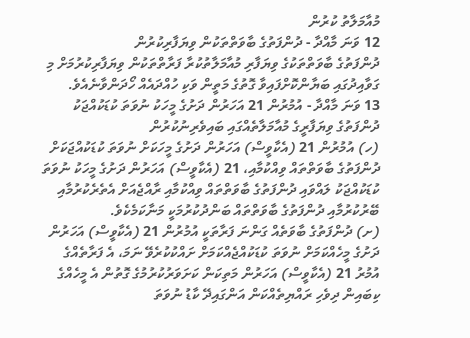މުއާމަލާތު ކުރުން
12 ވަނަ މާއްދާ - ދުންފަތުގެ ބާވަތްތަކުން ވިޔަފާރިކުރުން
ދުންފަތުގެ ބާވަތްތަކުގެ ވިޔަފާރި މުއާމަލާތުކުރާ ފަރާތްތަކުން ވިޔަފާރިކުރުމަށް މި ގަވާއިދުގައި ބަޔާންކޮށްފައިވާ ގޮތުގެ މަތީން ވަކި ހުއްދައެއް ހޯދަންވާނެއެވެ.
13 ވަނަ މާއްދާ - އުމުރުން 21 އަހަރުން ދަށުގެ މީހަކު ނުވަތަ ކުޑަކުއްޖަކު ދުންފަތުގެ ވިޔަފާރީގެ މުއާމަލާތެއްގައި ބައިވެރިނުކުރުން
(ހ) އުމުރުން 21 (އެކާވީސް) އަހަރުން ދަށުގެ މީހަކަށް ނުވަތަ ކުޑަކުއްޖަކަށް ދުންފަތުގެ ބާވަތްތައް ވިއްކުމާއި، 21 (އެކާވީސް) އަހަރުން ދަށުގެ މީހަކު ނުވަތަ ކުޑަކުއްޖަކު ލައްވައި ދުންފަތުގެ ބާވަތްތައް ވިއްކުމާއި ރާއްޖެއަށް އެތެރެކުރުމާއި ބޭރުކުރުމާއި ދުންފަތުގެ ބާވަތްތައް ބަންދުކުރުމަކީ މަނާކަމެކެވެ.
(ށ) ދުންފަތުގެ ބާވަތެއް ގަންނަ ފަރާތަކީ އުމުރުން 21 (އެކާވީސް) އަހަރުން ދަށުގެ މީހެއްކަމަށް ނުވަތަ ކުޑަކުއްޖެއްކަމަށް ށައްކުކުރެވޭ ނަމަ، އެ ފަރާތެއްގެ އުމުރު 21 (އެކާވީސް) އަހަރުން މަތިކަން ކަށަވަރުކުރުމުގެ ގޮތުން އެ މީހެއްގެ ކިބައިން ދިވެހި ރައްޔިތެއްކަން އަންގައިދޭ ކާޑު ނުވަތަ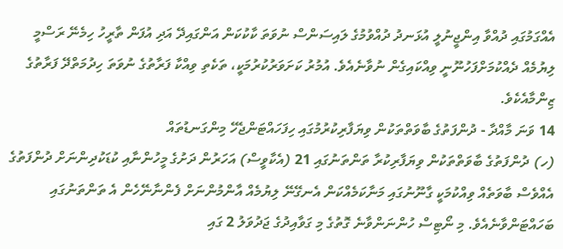އެއްގަމުގައި ދުއްވާ އިންޖީނުލީ އުޅަނދު ދުއްވުމުގެ ލައިސަންސް ނުވަތަ ކާކުކަން އަންގައިދޭ އަދި އުފަން ތާރީހު ހިމެނޭ ރަސްމީ ލިޔުމެއް ދެއްކުމަށްފަހުނޫނީ ވިއްކައިގެން ނުވާނެއެވެ. އުމުރު ކަށަވަރުކުރުމަކީ، ތަކެތި ވިއްކާ ފަރާތުގެ ނުވަތަ ހިދުމަތްދޭ ފަރާތުގެ ޒިންމާއެކެވެ.
14 ވަނަ މާއްދާ - ދުންފަތުގެ ބާވަތްތަކުން ވިޔަފާރިކުރުމުގައި ހިފަހައްޓަންޖެހޭ މިންގަނޑުތައް
(ހ) ދުންފަތުގެ ބާވަތްތަކުން ވިޔަފާރިކުރާ ތަންތަނުގައި 21 (އެކާވީސް) އަހަރުން ދަށުގެ މީހުންނާއި ކުޑަކުދިންނަށް ދުންފަތުގެ އެއްވެސް ބާވަތެއް ވިއްކުމަކީ ގާނޫނުގައި މަނާކަމެއްކަން އެނގޭނޭ ލިޔުމެއް އާންމުންނަށް ފެންނާނޭހެން އެ ތަންތަނުގައި ބަހައްޓަންވާނެއެވެ. މި ނޯޓިސް ހުންނަންވާނެ ގޮތުގެ މި ގަވާއިދުގެ ޖަދުވަލު 2 ގައި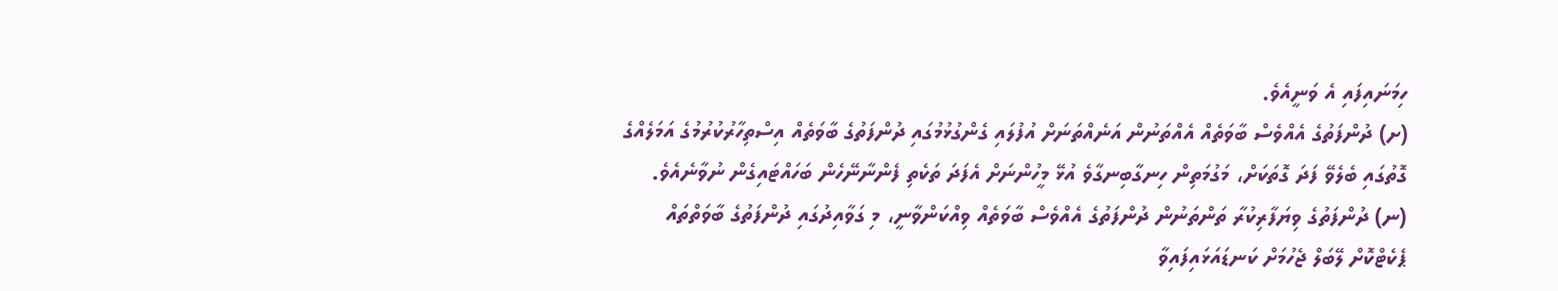ހިމަނައިފައި އެ ވަނީއެވެ.
(ށ) ދުންފަތުގެ އެއްވެސް ބާވަތެއް އެއްތަނުން އަނެއްތަނަށް އުފުލައި ގެންގުޅުމުގައި ދުންފަތުގެ ބާވަތެއް އިސްތިހާރުކުރުމުގެ އަމަލެއްގެ ގޮތުގައި ބެލެވޭ ފަދަ ގޮތަކަށް، މަގުމަތިން ހިނގާބިނގާވެ އުޅޭ މީހުންނަށް އެފަދަ ތަކެތި ފެންނާނޭހެން ބަހައްޓައިގެން ނުވާނެއެވެ.
(ނ) ދުންފަތުގެ ވިޔަފާރިކުރާ ތަންތަނުން ދުންފަތުގެ އެއްވެސް ބާވަތެއް ވިއްކަންވާނީ، މި ގަވާއިދުގައި ދުންފަތުގެ ބާވަތްތައް ޕެކެޓްކޮށް ލޭބަލް ޖެހުމަށް ކަނޑައަޅައިފައިވާ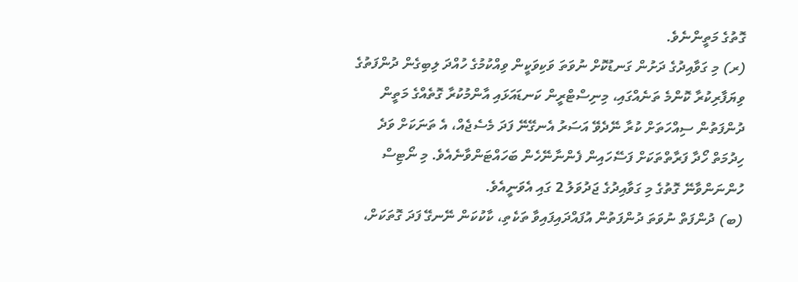ގޮތުގެ މަތީންނެވެ.
(ރ) މި ގަވާއިދުގެ ދަށުން ގަނޑުކޮށް ނުވަތަ ވަކިވަކީން ވިއްކުމުގެ ހުއްދަ ލިބިގެން ދުންފަތުގެ ވިޔަފާރިކުރާ ކޮންމެ ތަނެއްގައި، މިނިސްޓްރީން ކަނޑައަޅައި އާންމުކުރާ ގޮތެއްގެ މަތީން ދުންފަތުން ސިއްހަތަށް ކުރާ ނޭދެވޭ އަސަރު އެނގޭނޭ ފަދަ މެސެޖެއް، އެ ތަނަކަށް ވަދެ ހިދުމަތް ހޯދާ ފަރާތްތަކަށް ފަސޭހައިން ފެންނާނޭހެން ބަހައްޓަންވާނެއެވެ. މި ނޯޓިސް ހުންނަންވާނޭ ގޮތުގެ މި ގަވާއިދުގެ ޖަދުވަލު 2 ގައި އެވަނީއެވެ.
(ބ) ދުންފަތް ނުވަތަ ދުންފަތުން އުފައްދައިފައިވާ ތަކެތި، ކާކުކަން ނޭނގޭ ފަދަ ގޮތަކަށް،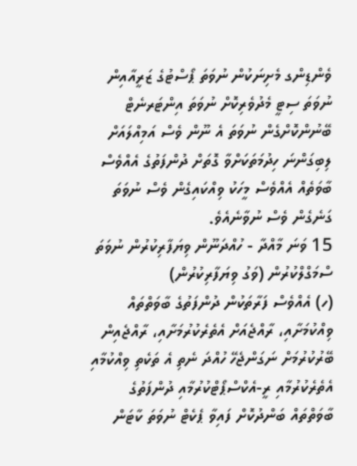ވެންޑިންގ މެށިނަކުން ނުވަތަ ޕޯސްޓުގެ ޒަރީއާއިން ނުވަތަ ސިޓީ މެދުވެރިކޮށް ނުވަތަ އިންޓަރނެޓް ބޭނުންކޮށްގެން ނުވަތަ އެ ނޫން ވެސް އަމިއްލައަށް ލިބިގަންނަ ހިދުމަތަކަށްވާ ގޮތަށް ދުންފަތުގެ އެއްވެސް ބާވަތެއް އެއްވެސް މީހަކު ވިއްކައިގެން ވެސް ނުވަތަ ގަނެގެން ވެސް ނުވާނެއެވެ.
15 ވަނަ މާއްދާ - ހުއްދަނޫން ވިޔަފާރިކުރުން ނުވަތަ ސްމަގްލްކުރުން (ވަގު ވިޔަފާރިކުރުން)
(ހ) އެއްވެސް ފަރާތަކުން ދުންފަތުގެ ބާވަތްތައް ވިއްކުމަށާއި، ރާއްޖެއަށް އެތެރެކުރުމަށާއި، ރާއްޖެއިން ބޭރުކުރުމަށް ނަގަންޖެހޭ ހުއްދަ ނެތި އެ ތަކެތި ވިއްކުމާއި އެތެރެކުރުމާއި ރީ-އެކްސްޕޯޓްކުރުމާއި ދުންފަތުގެ ބާވަތްތައް ބަންދުކޮށް ފައިވާ ޕެކެޓް ނުވަތަ ކާޓަން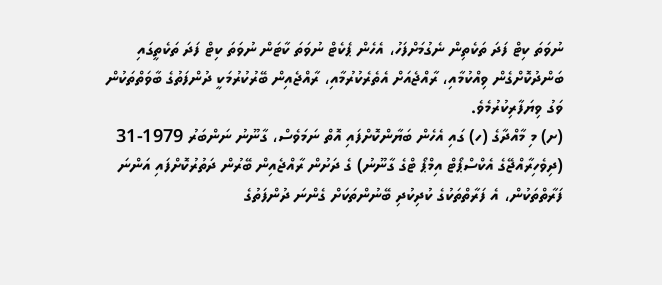ނުވަތަ ކިޓް ފަދަ ތަކެތިން ނެގުމަށްފަހު، އެހެން ޕެކެޓް ނުވަތަ ކާޓަން ނުވަތަ ކިޓް ފަދަ ތަކެތީގައި ބަންދުކޮށްގެން ވިއްކުމާއި، ރާއްޖެއަށް އެތެރެކުރުމާއި، ރާއްޖެއިން ބޭރުކުރުމަކީ ދުންފަތުގެ ބާވަތްތަކުން ވަގު ވިޔަފާރިކުރުމެވެ.
(ށ) މި މާއްދާގެ (ހ) ގައި އެހެން ބަޔާންކޮށްފައި އޮތް ނަމަވެސް، ގާނޫނު ނަންބަރު 1979-31 (ދިވެހިރާއްޖޭގެ އެކްސްޕޯޓް އިމްޕޯ ޓްގެ ގާނޫނު) ގެ ދަށުން ރާއްޖެއިން ބޭރުން ދަތުރުކޮށްފައި އަންނަ ފަރާތްތަކުން، އެ ފަރާތްތަކުގެ ކުދިކުދި ބޭނުންތަކަށް ގެންނަ ދުންފަތުގެ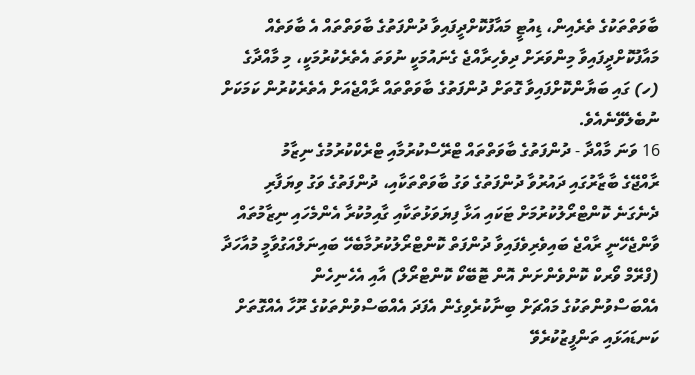ބާވަތްތަކުގެ ތެރެއިން، ޑިއުޓީ މައާފުކޮށްދީފައިވާ ދުންފަތުގެ ބާވަތްތައް އެ ބާވަތެއް މައާފުކޮށްދީފައިވާ މިންވަރަށް ދިވެހިރާއްޖެ ގެނައުމަކީ ނުވަތަ އެތެރެކުރުމަކީ، މި މާއްދާގެ (ހ) ގައި ބަޔާންކޮށްފައިވާ ގޮތަށް ދުންފަތުގެ ބާވަތްތައް ރާއްޖެއަށް އެތެރެކުރުން ކަމަކަށް ނުބެލެވޭނެއެވެ.
16 ވަނަ މާއްދާ - ދުންފަތުގެ ބާވަތްތައް ޓްރޭސްކުރުމާއި ޓްރެކްކުރުމުގެ ނިޒާމު
ރާއްޖޭގެ ބާޒާރުގައި ދައުރުވާ ދުންފަތުގެ ވަގު ބާވަތްތަކާއި، ދުންފަތުގެ ވަގު ވިޔަފާރި ދެނެގަނެ ކޮންޓްރޯލުކުރުމަށް ޓަކައި އަޅާ ފިޔަވަޅުތަކާއި ގާއިމުކުރާ އެންމެހައި ނިޒާމުތައް ވާންޖެހޭނީ ރާއްޖެ ބައިވެރިވެފައިވާ ދުންފަތް ކޮންޓްރޯލުކުރުމާބެހޭ ބައިނަލްއަގުވާމީ މުއާހަދާ (ފްރޭމް ވޯރކް ކޮންވެންށަން އޮން ޓޮބޭކޯ ކޮންޓްރޯލް) އާއި އެހެނިހެން އެއްބަސްވުންތަކުގެ މައްޗަށް ބިނާކުރެވިގެން އެފަދަ އެއްބަސްވުންތަކުގެ ރޫހާ އެއްގޮތަށް ކަނޑައަޅައި ތަންފީޒުކުރެވޭ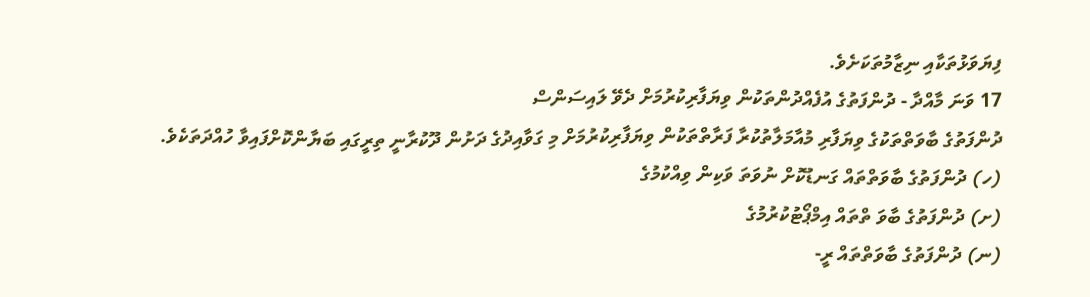ފިޔަވަޅުތަކާއި ނިޒާމުތަކަށެވެ.
17 ވަނަ މާއްދާ - ދުންފަތުގެ އުފެއްދުންތަކުން ވިޔަފާރިކުރުމަށް ދެވޭ ލައިސަންސް
ދުންފަތުގެ ބާވަތްތަކުގެ ވިޔަފާރި މުއާމަލާތުކުރާ ފަރާތްތަކުން ވިޔަފާރިކުރުމަށް މި ގަވާއިދުގެ ދަށުން ދޫކުރާނީ ތިރީގައި ބަޔާންކޮށްފައިވާ ހުއްދަތަކެވެ.
(ހ) ދުންފަތުގެ ބާވަތްތައް ގަނޑުކޮށް ނުވަތަ ވަކިން ވިއްކުމުގެ
(ށ) ދުންފަތުގެ ބާވަ ތްތައް އިމްޕޯޓުކުރުމުގެ
(ނ) ދުންފަތުގެ ބާވަތްތައް ރީ-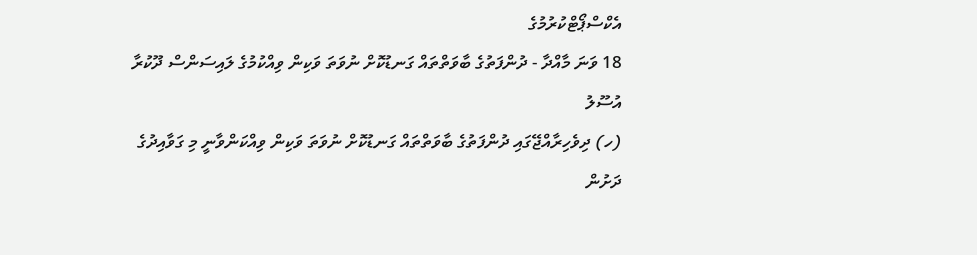އެކްސްޕޯޓްކުރުމުގެ
18 ވަނަ މާއްދާ - ދުންފަތުގެ ބާވަތްތައް ގަނޑުކޮށް ނުވަތަ ވަކިން ވިއްކުމުގެ ލައިސަންސް ދޫކުރާ އުސޫލު
(ހ) ދިވެހިރާއްޖޭގައި ދުންފަތުގެ ބާވަތްތައް ގަނޑުކޮށް ނުވަތަ ވަކިން ވިއްކަންވާނީ މި ގަވާއިދުގެ ދަށުން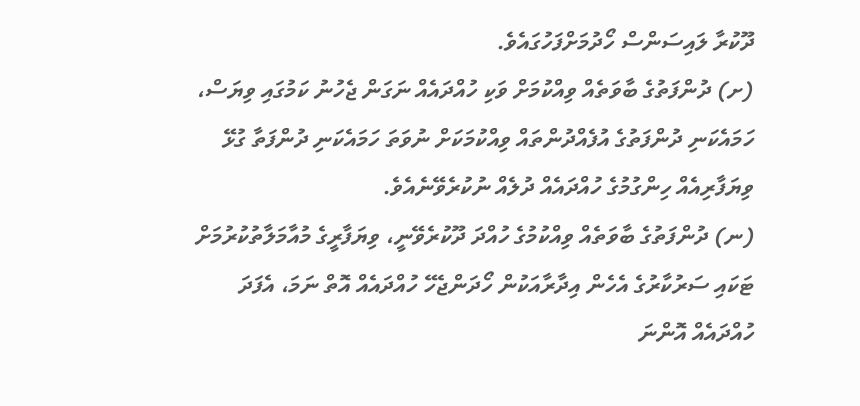ދޫކުރާ ލައިސަންސް ހޯދުމަށްފަހުގައެވެ.
(ށ) ދުންފަތުގެ ބާވަތެއް ވިއްކުމަށް ވަކި ހުއްދައެއް ނަގަން ޖެހުނު ކަމުގައި ވިޔަސް، ހަމައެކަނި ދުންފަތުގެ އުފެއްދުންތައް ވިއްކުމަކަށް ނުވަތަ ހަމައެކަނި ދުންފަތާ ގުޅޭ ވިޔަފާރިއެއް ހިންގުމުގެ ހުއްދައެއް ދުލެއް ނުކުރެވޭނެއެވެ.
(ނ) ދުންފަތުގެ ބާވަތެއް ވިއްކުމުގެ ހުއްދަ ދޫކުރެވޭނީ، ވިޔަފާރީގެ މުއާމަލާތުކުރުމަށް ޓަކައި ސަރުކާރުގެ އެހެން އިދާރާއަކުން ހޯދަންޖެހޭ ހުއްދައެއް އޮތް ނަމަ، އެފަދަ ހުއްދައެއް އޮންނަ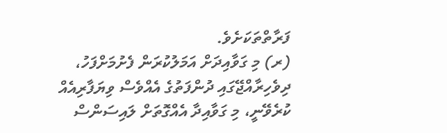ފަރާތްތަކަށެވެ.
(ރ) މި ގަވާއިދަށް އަމަލުކުރަން ފެށުމަށްފަހު، ދިވެހިރާއްޖޭގައި ދުންފަތުގެ އެއްވެސް ވިޔަފާރިއެއް ކުރެވޭނީ، މި ގަވާއިދާ އެއްގޮތަށް ލައިސަންސް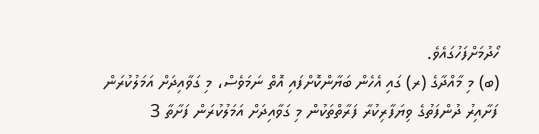ހޯދުމަށްފަހުގައެވެ.
(ބ) މި މާއްދާގެ (ރ) ގައި އެހެން ބަޔާންކޮށްފައި އޮތް ނަމަވެސް، މި ގަވާއިދަށް އަމަލުކުރަން ފަށާއިރު ދުންފަތުގެ ވިޔަފާރިކުރާ ފަރާތްތަކުން މި ގަވާއިދަށް އަމަލުކުރަން ފަށާތާ 3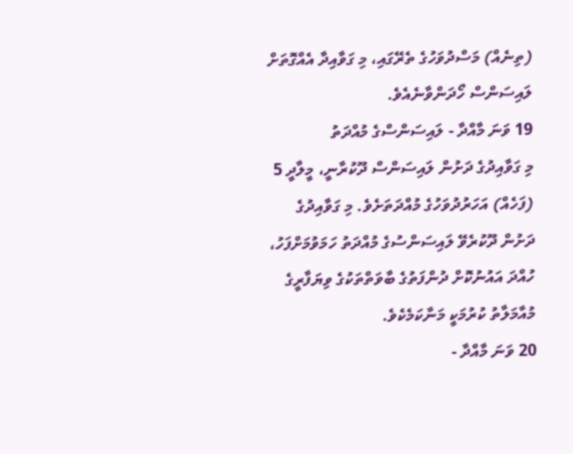(ތިނެއް) މަސްދުވަހުގެ ތެރޭގައި، މި ގަވާއިދާ އެއްގޮތަށް ލައިސަންސް ހޯދަންވާނެއެވެ.
19 ވަނަ މާއްދާ - ލައިސަންސްގެ މުއްދަތު
މި ގަވާއިދުގެ ދަށުން ލައިސަންސް ދޫކުރާނީ، މީލާދީ 5 (ފަހެއް) އަހަރުދުވަހުގެ މުއްދަތަށެވެ. މި ގަވާއިދުގެ ދަށުން ދޫކުރެވޭ ލައިސަންސުގެ މުއްދަތު ހަމަވުމަށްފަހު، ހުއްދަ އައުނުކޮށް ދުންފަތުގެ ބާވަތްތަކުގެ ވިޔަފާރީގެ މުއާމަލާތު ކުރުމަކީ މަނާކަމެކެވެ.
20 ވަނަ މާއްދާ -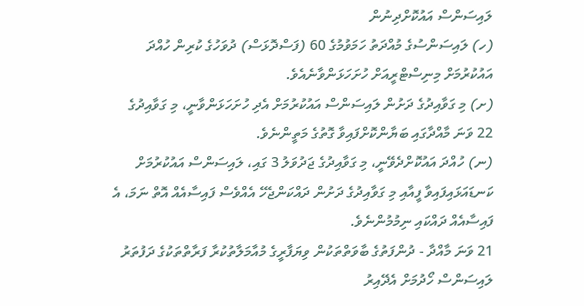ލައިސަންސް އައުކޮށްދިނުން
(ހ) ލައިސަންސުގެ މުއްދަތު ހަމަވުމުގެ 60 (ފަސްދޮޅަސް) ދުވަހުގެ ކުރިން ހުއްދަ އައުކުރުމަށް މިނިސްޓްރީއަށް ހުށަހަޅަންވާނެއެވެ.
(ށ) މި ގަވާއިދުގެ ދަށުން ލައިސަންސް އައުކުރުމަށް އެދި ހުށަހަޅަންވާނީ، މި ގަވާއިދުގެ 22 ވަނަ މާއްދާގައި ބަޔާންކޮށްފައިވާ ގޮތުގެ މަތީންނެވެ.
(ނ) ހުއްދަ އައުކޮށްދެވޭނީ، މި ގަވާއިދުގެ ޖަދުވަލު 3 ގައި، ލައިސަންސް އައުކުރުމަށް ކަނޑައަޅައިފައިވާ ފީއާއި މި ގަވާއިދުގެ ދަށުން ދައްކަންޖެހޭ އެއްވެސް ފައިސާއެއް އޮތް ނަމަ، އެ ފައިސާއެއް ދައްކައި ނިމުމުންނެވެ.
21 ވަނަ މާއްދާ - ދުންފަތުގެ ބާވަތްތަކުން ވިޔަފާރީގެ މުއާމަލާތުކުރާ ފަރާތްތަކުގެ ދަފުތަރު
ލައިސަންސް ހޯދުމަށް އެދޭއިރު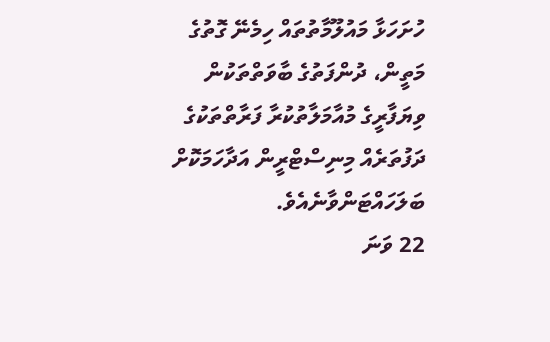ހުށަހަޅާ މައުލޫމާތުތައް ހިމެނޭ ގޮތުގެ މަތީން، ދުންފަތުގެ ބާވަތްތަކުން ވިޔަފާރީގެ މުއާމަލާތުކުރާ ފަރާތްތަކުގެ ދަފުތަރެއް މިނިސްޓްރީން އަދާހަމަކޮށް ބަލަހައްޓަންވާނެއެވެ.
22 ވަނަ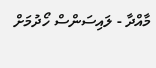މާއްދާ - ލައިސަންސް ހޯދުމަށް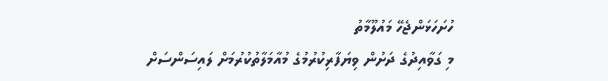ހުށަހަޅަންޖެހޭ މައުލޫމާތު
މި ގަވާއިދުގެ ދަށުން ވިޔަފާރިކުރުމުގެ މުއާމަލާތުކުރުމަށް ލައިސަންސަށް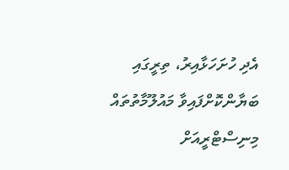އެދި ހުށަހަޅާއިރު، ތިރީގައި ބަޔާންކޮށްފައިވާ މައުލޫމާތުތައް މިނިސްޓްރީއަށް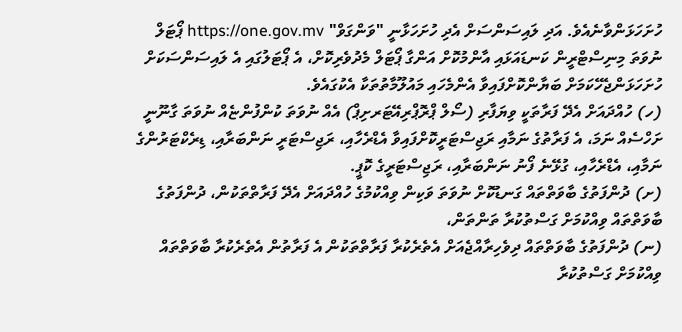ހުށަހަޅަންވާނެއެވެ. އަދި ލައިސަންސަށް އެދި ހުށަހަޅާނީ "ވަންގަވް" https://one.gov.mv ޕޯޓަލް ނުވަތަ މިނިސްޓްރީން ކަނޑައަޅައި އާންމުކޮށް އަންގާ ޕޯޓަލް މެދުވެރިކޮށް، އެ ޕޯޓަލުގައި އެ ލައިސަންސަކަށް ހުށަހަޅަންޖެހޭކަމަށް ބަޔާންކޮށްފައިވާ އެންމެހައި މައުލޫމާތުތަކާ އެކުގައެވެ.
(ހ) ހުއްދައަށް އެދޭ ފަރާތަކީ ވިޔަފާރި (ސޯލް ޕްރޮޕްރިއޭޓަރށިޕް) އެއް ނުވަތަ ކުންފުންޏެއް ނުވަތަ ގާނޫނީ ށަހްސެއް ނަމަ، އެ ފަރާތުގެ ނަމާއި ރަޖިސްޓަރީކޮށްފައިވާ އެޑްރެހާއި، ރަޖިސްޓަރީ ނަންބަރާއި، ޑިރެކްޓަރުންގެ ނަމާއި، އެޑްރެހާއި، ގުޅޭނެ ފޯނު ނަންބަރާއި، ރަޖިސްޓަރީގެ ކޮޕީ.
(ށ) ދުންފަތުގެ ބާވަތްތައް ގަނޑުކޮށް ނުވަތަ ވަކިން ވިއްކުމުގެ ހުއްދައަށް އެދޭ ފަރާތްތަކުން، ދުންފަތުގެ ބާވަތްތައް ވިއްކުމަށް ގަސްތުކުރާ ތަންތަން،
(ނ) ދުންފަތުގެ ބާވަތްތައް ދިވެހިރާއްޖެއަށް އެތެރެކުރާ ފަރާތްތަކުން އެ ފަރާތުން އެތެރެކުރާ ބާވަތްތައް ވިއްކުމަށް ގަސްތުކުރާ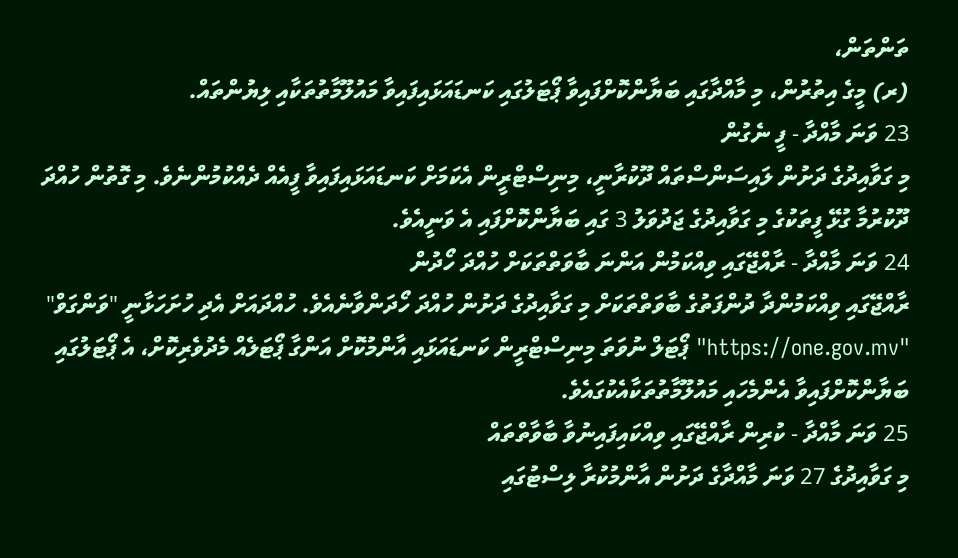ތަންތަން،
(ރ) މީގެ އިތުރުން، މި މާއްދާގައި ބަޔާންކޮށްފައިވާ ޕޯޓަލުގައި ކަނޑައަޅައިފައިވާ މައުލޫމާތުތަކާއި ލިޔުންތައް.
23 ވަނަ މާއްދާ - ފީ ނެގުން
މި ގަވާއިދުގެ ދަށުން ލައިސަންސްތައް ދޫކުރާނީ، މިނިސްޓްރީން އެކަމަށް ކަނޑައަޅައިފައިވާ ފީއެއް ދެއްކުމުންނެވެ. މި ގޮތުން ހުއްދަ ދޫކުރުމާ ގުޅޭ ފީތަކުގެ މި ގަވާއިދުގެ ޖަދުވަލު 3 ގައި ބަޔާންކޮށްފައި އެ ވަނީއެވެ.
24 ވަނަ މާއްދާ - ރާއްޖޭގައި ވިއްކަމުން އަންނަ ބާވަތްތަކަށް ހުއްދަ ހޯދުން
ރާއްޖޭގައި ވިއްކަމުންދާ ދުންފަތުގެ ބާވަތްތަކަށް މި ގަވާއިދުގެ ދަށުން ހުއްދަ ހޯދަންވާނެއެވެ. ހުއްދައަށް އެދި ހުށަހަޅާނީ "ވަންގަވް" "https://one.gov.mv" ޕޯޓަލް ނުވަތަ މިނިސްޓްރީން ކަނޑައަޅައި އާންމުކޮށް އަންގާ ޕޯޓަލެއް މެދުވެރިކޮށް، އެ ޕޯޓަލުގައި ބަޔާންކޮށްފައިވާ އެންމެހައި މައުލޫމާތުތަކާއެކުގައެވެ.
25 ވަނަ މާއްދާ - ކުރިން ރާއްޖޭގައި ވިއްކައިފައިނުވާ ބާވާތްތައް
މި ގަވާއިދުގެ 27 ވަނަ މާއްދާގެ ދަށުން އާންމުކުރާ ލިސްޓުގައި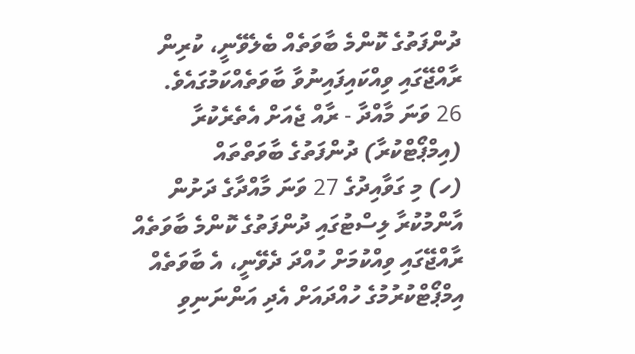ދުންފަތުގެ ކޮންމެ ބާވަތެއް ބެލެވޭނީ، ކުރިން ރާއްޖޭގައި ވިއްކައިފައިނުވާ ބާވަތެއްކަމުގައެވެ.
26 ވަނަ މާއްދާ - ރާއް ޖެއަށް އެތެރެކުރާ (އިމްޕޯޓްކުރާ) ދުންފަތުގެ ބާވަތްތައް
(ހ) މި ގަވާއިދުގެ 27 ވަނަ މާއްދާގެ ދަށުން އާންމުކުރާ ލިސްޓުގައި ދުންފަތުގެ ކޮންމެ ބާވަތެއް ރާއްޖޭގައި ވިއްކުމަށް ހުއްދަ ދެވޭނީ، އެ ބާވަތެއް އިމްޕޯޓްކުރުމުގެ ހުއްދައަށް އެދި އަންނަނިވި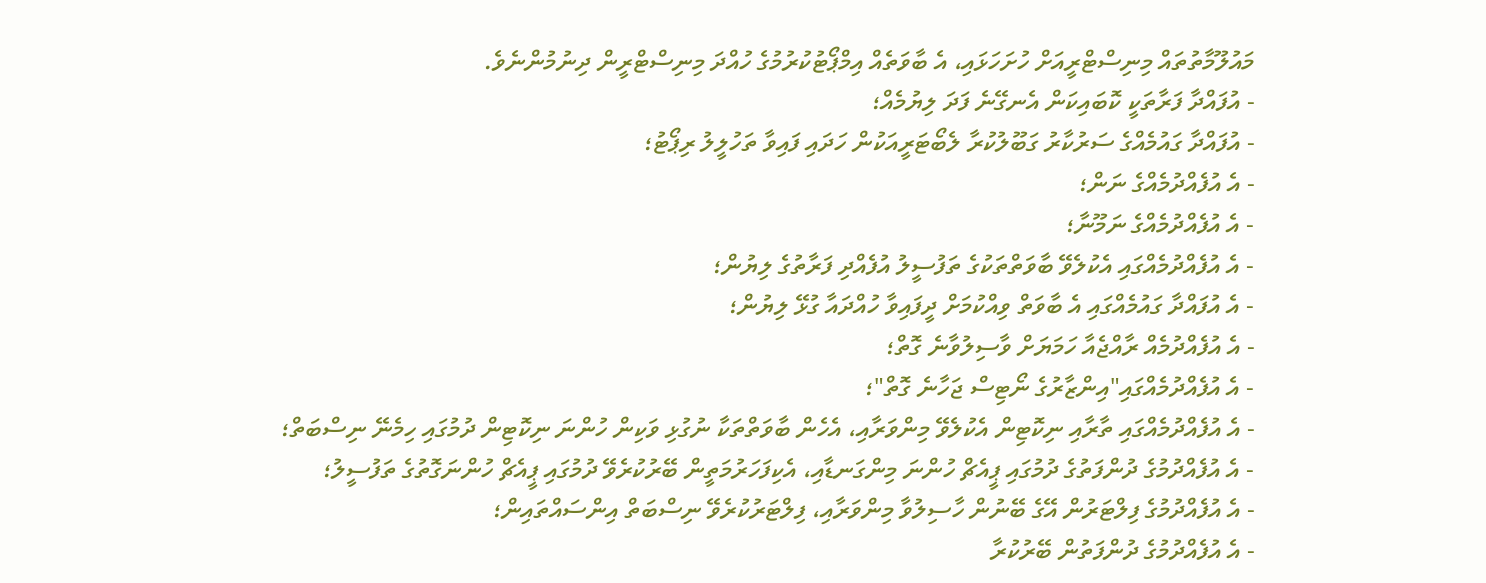މައުލޫމާތުތައް މިނިސްޓްރީއަށް ހުށަހަޅައި، އެ ބާވަތެއް އިމްޕޯޓުކުރުމުގެ ހުއްދަ މިނިސްޓްރީން ދިނުމުންނެވެ.
- އުފައްދާ ފަރާތަކީ ކޮބައިކަން އެނގޭނެ ފަދަ ލިޔުމެއް؛
- އުފައްދާ ގައުމެއްގެ ސަރުކާރު ގަބޫލުކުރާ ލެބޯޓަރީއަކުން ހަދައި ފައިވާ ތަހުލީލު ރިޕޯޓު؛
- އެ އުފެއްދުމެއްގެ ނަން؛
- އެ އުފެއްދުމެއްގެ ނަމޫނާ؛
- އެ އުފެއްދުމެއްގައި އެކުލެވޭ ބާވަތްތަކުގެ ތަފުސީލު އުފެއްދި ފަރާތުގެ ލިޔުން؛
- އެ އުފައްދާ ގައުމެއްގައި އެ ބާވަތް ވިއްކުމަށް ދީފައިވާ ހުއްދައާ ގުޅޭ ލިޔުން؛
- އެ އުފެއްދުމެއް ރާއްޖެއާ ހަމަޔަށް ވާސިލުވާނެ ގޮތް؛
- އެ އުފެއްދުމެއްގައި"އިންޒާރުގެ ނޯޓިސް ޖަހާނެ ގޮތް"؛
- އެ އުފެއްދުމެއްގައި ތާރާއި ނިކޮޓިން އެކުލެވޭ މިންވަރާއި، އެހެން ބާވަތްތަކާ ނުގުޅި ވަކިން ހުންނަ ނިކޮޓިން ދުމުގައި ހިމެނޭ ނިސްބަތް؛
- އެ އުފެއްދުމުގެ ދުންފަތުގެ ދުމުގައި ޕީއެޗް ހުންނަ މިންގަނޑާއި، އެކިފަހަރުމަތީން ބޭރުކުރެވޭ ދުމުގައި ޕީއެޗް ހުންނަގޮތުގެ ތަފުސީލު؛
- އެ އުފެއްދުމުގެ ފިލްޓަރުން އޭގެ ބޭނުން ހާސިލުވާ މިންވަރާއި، ފިލްޓަރުކުރެވޭ ނިސްބަތް އިންސައްތައިން؛
- އެ އުފެއްދުމުގެ ދުންފަތުން ބޭރުކުރާ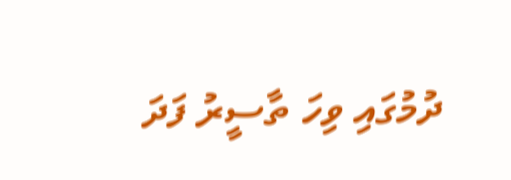ދުމުގައި ވިހަ ތާސީރު ފަދަ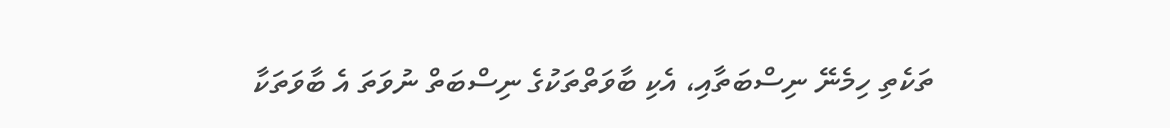ތަކެތި ހިމެނޭ ނިސްބަތާއި، އެކި ބާވަތްތަކުގެ ނިސްބަތް ނުވަތަ އެ ބާވަތަކާ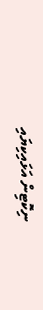ނިކޮޓިން އަޅައިކިޔައި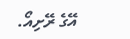އޭގެ ރޭށިއޯ.